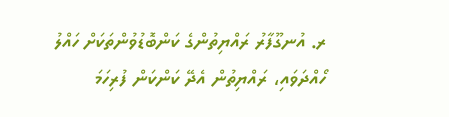ރ. އުނގޫފާރު ރައްޔިތުންގެ ކަންބޮޑުވުންތަކަށް ހައްލު ހޯއްދަވައި، ރައްޔިތުން އެދޭ ކަންކަން ފުރިހަމަ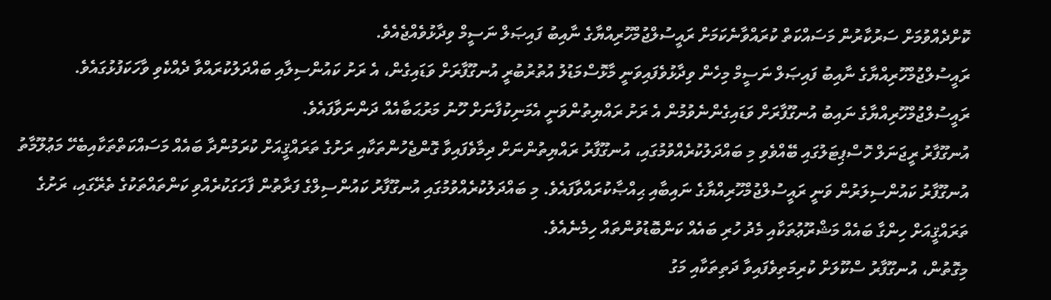ކޮށްދެއްވުމަށް ސަރުކާރުން މަސައްކަތް ކުރައްވާނެކަމަށް ރައީސުލްޖުމްހޫރިއްޔާގެ ނާއިބު ފައިޞަލް ނަސީމް ވިދާޅުވެއްޖެއެވެ.
ރައީސުލްޖުމްހޫރިއްޔާގެ ނާއިބު ފައިޞަލް ނަސީމް މިހެން ވިދާޅުވެފައިވަނީ މާޅޮސްމަޑުލު އުތުރުބުރީ އުނގޫފާރަށް ވަޑައިގެން، އެ ރަށު ކައުންސިލާއި ބައްދަލުކުރައްވާ ދެއްކެވި ވާހަކަފުޅުގައެވެ. ރައީސުލްޖުމްހޫރިއްޔާގެ ނައިބު އުނގޫފާރަށް ވަޑައިގެންނެވުމުން އެ ރަށު ރައްޔިތުންވަނީ އެމަނިކުފާނަށް ހޫނު މަރުޙަބާއެއް ދަންނަވާފައެވެ.
އުނގޫފާރު ރީޖަނަލް ހޮސްޕިޓަލުގައި ބޭއްވެވި މި ބައްދަލުކުރެއްވުމުގައި، އުނގޫފާރު ރައްޔިތުންނަށް ދިމާވެފައިވާ ގޮންޖެހުންތަކާއި ރަށުގެ ތަރައްޤީއަށް ކުރަމުންދާ ބައެއް މަސައްކަތްތަކާއިބެހޭ މަޢުލޫމާތު އުނގޫފާރު ކައުންސިލަރުން ވަނީ ރައީސުލްޖުމްހޫރިއްޔާގެ ނައިބާއި ޙިއްޞާކުރައްވާފައެވެ. މި ބައްދަލުކުރެއްވުމުގައި އުނގޫފާރު ކައުންސިލްގެ ފަރާތުން ފާހަގަކުރެއްވި ކަންތައްތަކުގެ ތެރޭގައި، ރަށުގެ ތަރައްޤީއަށް ހިންގާ ބައެއް މަޝްރޫޢުތަކާއި މެދު ހުރި ބައެއް ކަންބޮޑުވުންތައް ހިމެނެއެވެ.
މިގޮތުން، އުނގޫފާރު ސްކޫލަށް ކުރިމަތިވެފައިވާ ދަތިތަކާއި މަގު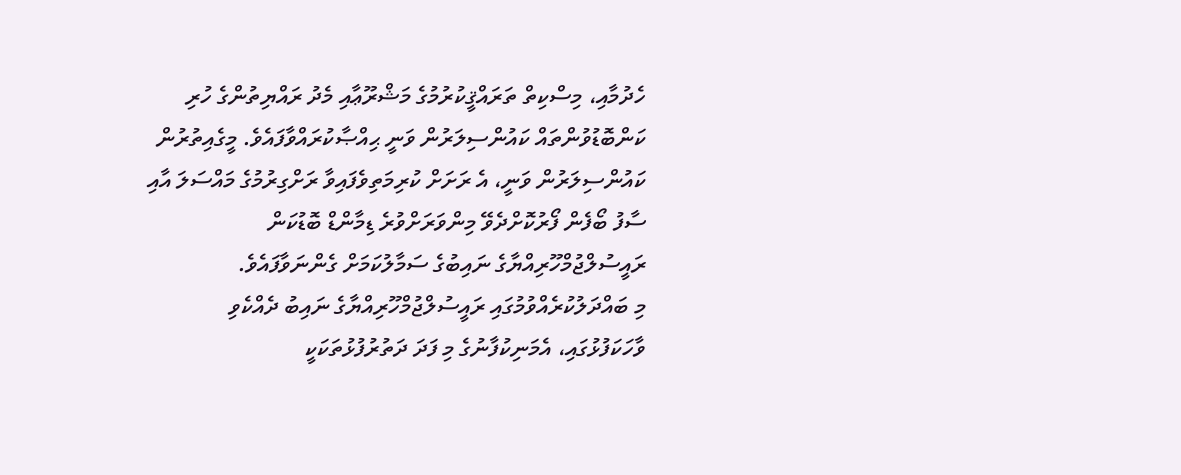ހެދުމާއި، މިސްކިތް ތަރައްޤީކުރުމުގެ މަޝްރޫޢާއި މެދު ރައްޔިތުންގެ ހުރި ކަންބޮޑުވުންތައް ކައުންސިލަރުން ވަނީ ޙިއްޞާކުރައްވާފައެވެ. މީގެއިތުރުން ކައުންސިލަރުން ވަނީ، އެ ރަށަށް ކުރިމަތިވެފައިވާ ރަށްގިރުމުގެ މައްސަލަ އާއި ސާފު ބޯފެން ފޯރުކޮށްދެވޭ މިންވަރަށްވުރެ ޑިމާންޑް ބޮޑުކަން ރައީސުލްޖުމްހޫރިއްޔާގެ ނައިބުގެ ސަމާލުކަމަށް ގެންނަވާފައެވެ.
މި ބައްދަލުކުރެއްވުމުގައި ރައީސުލްޖުމްހޫރިއްޔާގެ ނައިބު ދެއްކެވި ވާހަކަފުޅުގައި، އެމަނިކުފާނުގެ މި ފަދަ ދަތުރުފުޅުތަކަކީ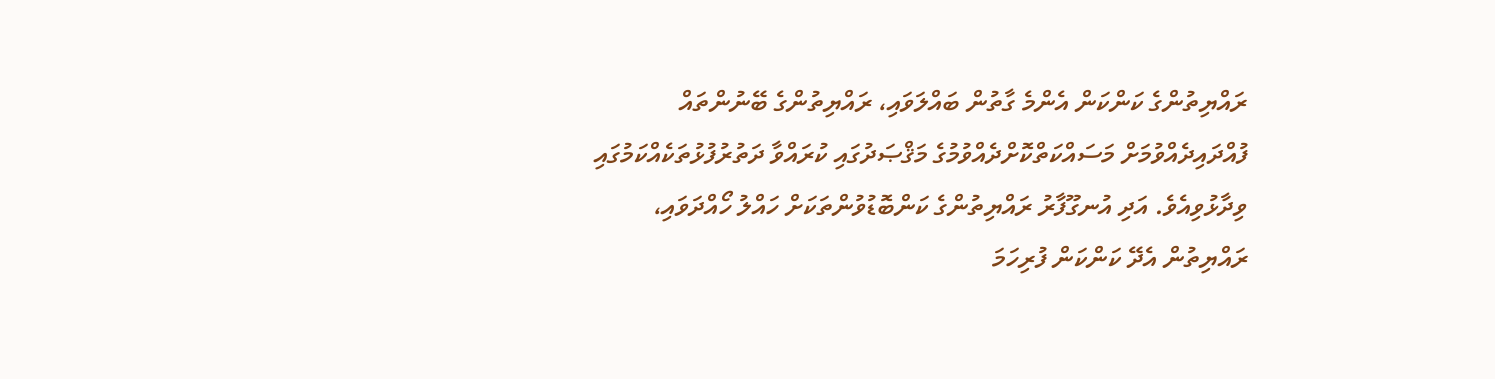ރައްޔިތުންގެ ކަންކަން އެންމެ ގާތުން ބައްލަވައި، ރައްޔިތުންގެ ބޭނުންތައް ފުއްދައިދެއްވުމަށް މަސައްކަތްކޮށްދެއްވުމުގެ މަޤްޞަދުގައި ކުރައްވާ ދަތުރުފުޅުތަކެއްކަމުގައި ވިދާޅުވިއެވެ. އަދި އުނގޫފާރު ރައްޔިތުންގެ ކަންބޮޑުވުންތަކަށް ހައްލު ހޯއްދަވައި، ރައްޔިތުން އެދޭ ކަންކަން ފުރިހަމަ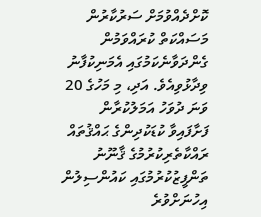ކޮށްދެއްވުމަށް ސަރުކާރުން މަސައްކަތް ކުރައްވަމުން ގެންދަވާނެކަމުގައި އެމަނިކުފާނު ވިދާޅުވިއެވެ. އަދި، މި މަހުގެ 20 ވަނަ ދުވަހު އަމަލުކުރާން ފަށާފައިވާ ކުޑަކުދިންގެ ޙައްޤުތައް ރައްކާތެރިކުރުމުގެ ޤާނޫނު ތަންފީޒުކުރުމުގައި ކައުންސިލުން އިހުނަށްވުރެ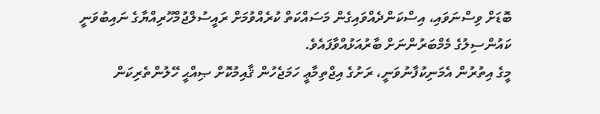ބޮޑަށް ވިސްނަވައި، އިސްކަންދެއްވައިގެން މަސައްކަތް ކުރެއްވުމަށް ރައީސުލްޖުމްހޫރިއްޔާގެ ނައިބުވަނީ ކައުންސިލުގެ މެމްބަރުންނަށް ބާރުއަޅުއްވާފައެވެ.
މީގެ އިތުރުން އެމަނިކުފާނުވަނީ، ރަށުގެ އިޖްތިމާޢީ ހަމަޖެހުން ޤާއިމުކޮށް ޞިއްޙީ ހޭލުންތެރިކަން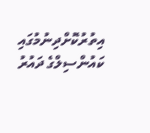އިތުރުކޮށްދިނުމުގައި ކައުންސިލްގެ ދައުރު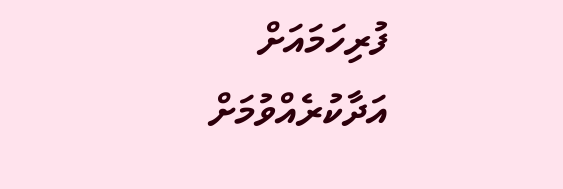ފުރިހަމައަށް އަދާކުރެއްވުމަށް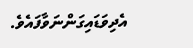އެދިވަޑައިގަންނަވާފައެވެ.